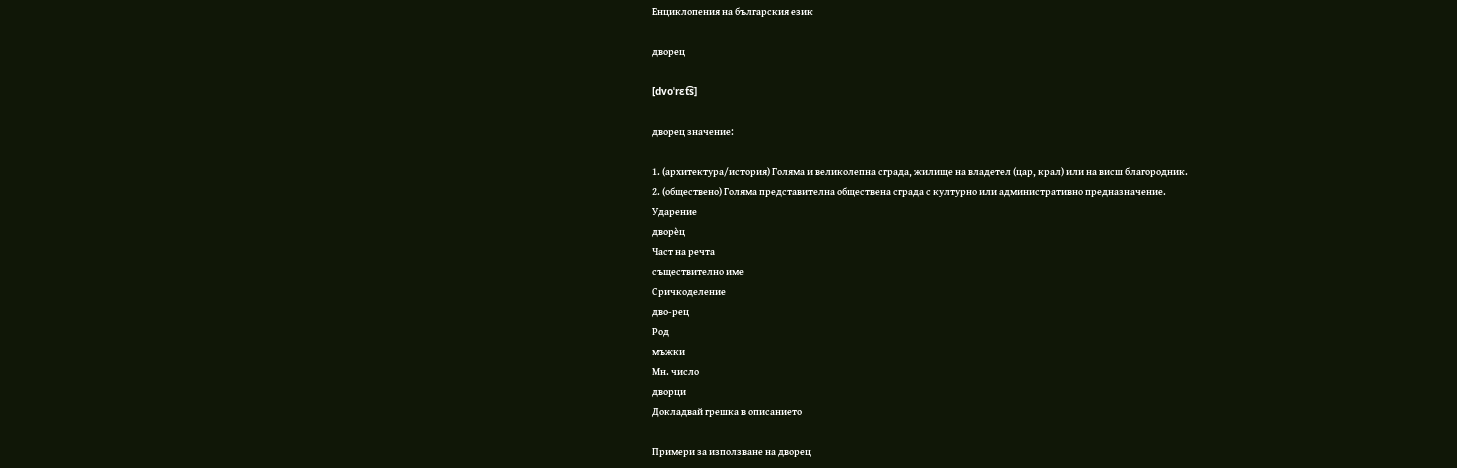Енциклопения на българския език

дворец

[dvoˈrɛt͡s]

дворец значение:

1. (архитектура/история) Голяма и великолепна сграда, жилище на владетел (цар, крал) или на висш благородник.
2. (обществено) Голяма представителна обществена сграда с културно или административно предназначение.
Ударение
дворѐц
Част на речта
съществително име
Сричкоделение
дво-рец
Род
мъжки
Мн. число
дворци
Докладвай грешка в описанието

Примери за използване на дворец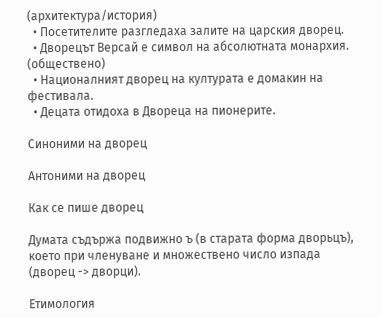(архитектура/история)
  • Посетителите разгледаха залите на царския дворец.
  • Дворецът Версай е символ на абсолютната монархия.
(обществено)
  • Националният дворец на културата е домакин на фестивала.
  • Децата отидоха в Двореца на пионерите.

Синоними на дворец

Антоними на дворец

Как се пише дворец

Думата съдържа подвижно ъ (в старата форма дворьцъ), което при членуване и множествено число изпада (дворец -> дворци).

Етимология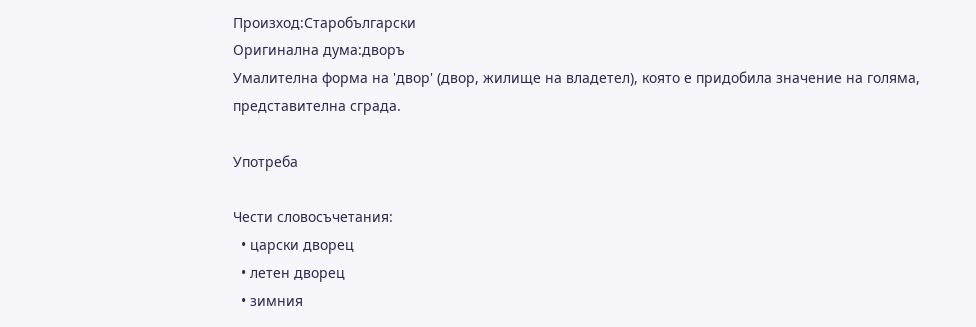Произход:Старобългарски
Оригинална дума:дворъ
Умалителна форма на 'двор' (двор, жилище на владетел), която е придобила значение на голяма, представителна сграда.

Употреба

Чести словосъчетания:
  • царски дворец
  • летен дворец
  • зимния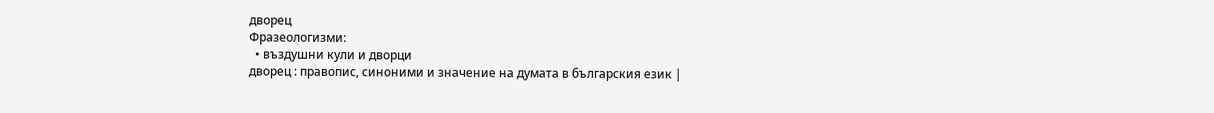дворец
Фразеологизми:
  • въздушни кули и дворци
дворец : правопис, синоними и значение на думата в българския език |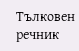Тълковен речник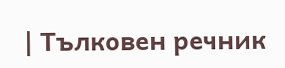| Тълковен речник